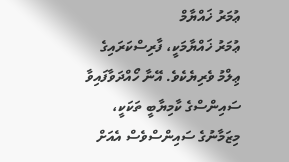ޢުމަރު ޚައްޔާމް
ޢުމަރު ޚައްޔާމަކީ، ފާރިސްކަރައިގެ ޢިލްމު ވެރިޔެކެވެ. އޭނާ ހޯއްދަވާފައިވާ ސައިންސްގެ ކާމިޔާބީ ތަކަކީ، މިޒަމާނުގެ ސައިންސްވެސް އެއަށް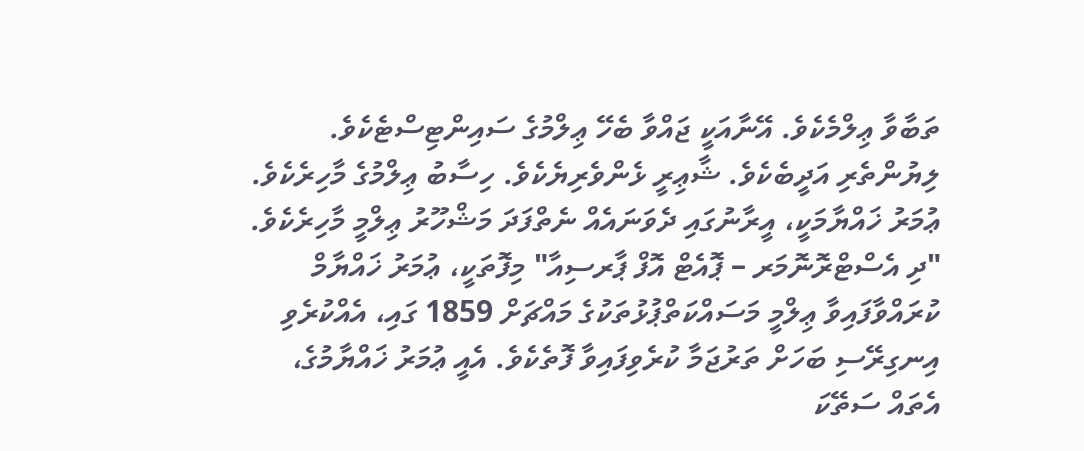ތަބާވާ ޢިލްމެކެވެ. އޭނާއަކީ ޖައްވާ ބެހޭ ޢިލްމުގެ ސައިންޓިސްޓެކެވެ. ލިޔުންތެރި އަދީބެކެވެ. ޝާޢިރީ ޅެންވެރިޔެކެވެ. ހިސާބު ޢިލްމުގެ މާހިރެކެވެ. ޢުމަރު ޚައްޔާމަކީ، އީރާނުގައި ދެވަނައެއް ނެތްފަދަ މަޝްހޫރު ޢިލްމީ މާހިރެކެވެ.
"ދި އެސްޓްރޮނޮމަރ – ޕޮއެޓް އޮފް ޕާރސިއާ" މިފޮތަކީ، ޢުމަރު ޚައްޔާމް ކުރައްވާފައިވާ ޢިލްމީ މަސައްކަތްޕުޅުތަކުގެ މައްޗަށް 1859 ގައި، އެއްކުރެވި އިނގިރޭސި ބަހަށް ތަރުޖަމާ ކުރެވިފައިވާ ފޮތެކެވެ. އެއީ ޢުމަރު ޚައްޔާމުގެ، އެތައް ސަތޭކަ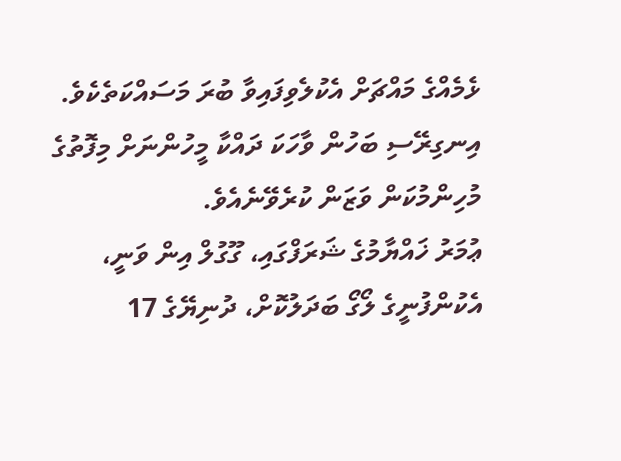ޅެމެއްގެ މައްޗަށް އެކުލެވިފައިވާ ބުރަ މަސައްކަތެކެވެ. އިނގިރޭސި ބަހުން ވާހަކަ ދައްކާ މީހުންނަށް މިފޮތުގެ މުހިންމުކަން ވަޒަން ކުރެވޭނެއެވެ.
ޢުމަރު ޚައްޔާމުގެ ޝަރަފްގައި، ގޫގުލް އިން ވަނީ، އެކުންފުނީގެ ލޯގޯ ބަދަލުކޮށް، ދުނިޔޭގެ 17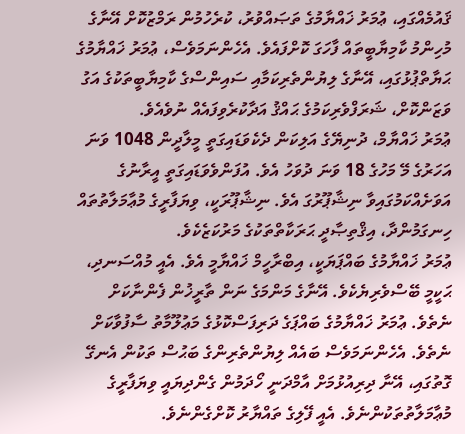ޤައުމެއްގައި، ޢުމަރު ޚައްޔާމުގެ ތަޞައްވުރު، ކުރެހުމުން ރަމްޒުކޮށް އޭނާގެ މުހިންމު ކާމިޔާބީތައް ފާހަގަ ކޮށްފައެވެ. އެހެންނަމަވެސް، ޢުމަރު ޚައްޔާމުގެ ޙަޔާތްޕުޅުގައި، އޭނާގެ ލިޔުންތެރިކަމާއި ސައިންސްގެ ކާމިޔާބީތަކުގެ އަގު ވަޒަންކޮށް، ޝަރަފްވެރިކަމުގެ ޙައްޤު އަދާކުރެވިފައެއް ނުވެއެވެ.
ޢުމަރު ޚައްޔާމް، ދުނިޔޭގެ އަލިކަން ދެކެވަޑައިގަތީ މީލާދީން 1048 ވަނަ އަހަރުގެ މޭ މަހުގެ 18 ވަނަ ދުވަހު އެވެ. އުފަންވެވަޑައިގަތީ އީރާނުގެ އަވަށެއްކަމުގައިވާ ނިޝާޕޫރުގަ އެވެ. ނިޝާޕޫރަކީ، ވިޔަފާރީގެ މުޢާމަލާތުތައް ހިނގަމުންދާ، އިޤްތިޞާދީ ޙަރަކާތްތަކުގެ މަރުކަޒެކެވެ.
ޢުމަރު ޚައްޔާމުގެ ބައްޕަޔަކީ، އިބްރާހީމް ޚައްޔާމީ އެވެ. އެއީ މުއްސަނދި، ޙަކީމީ ބޭސްވެރިޔެކެވެ. އޭނާގެ މަންމަގެ ނަން ތާރީޚުން ފެންނާކަށް ނެތެވެ. ޢުމަރު ޚައްޔާމުގެ ބައްޕަގެ ދަރިފަސްކޮޅުގެ މަޢުލޫމާތު ސާފުވާކަށް ނެތެވެ. އެހެންނަމަވެސް ބައެއް ލިޔުންތެރިންގެ ބަޙުސް ތަކުން އެނގޭ ގޮތުގައި، އޭނާ ދިރިއުޅުމަށް އާމްދަނީ ހޯދަމުން ގެންދިޔައީ ވިޔަފާރީގެ މުޢާމަލާތުތަކުންނެވެ. އެއީ ފޭލިގެ ތައްޔާރު ކޮށްގެންނެވެ.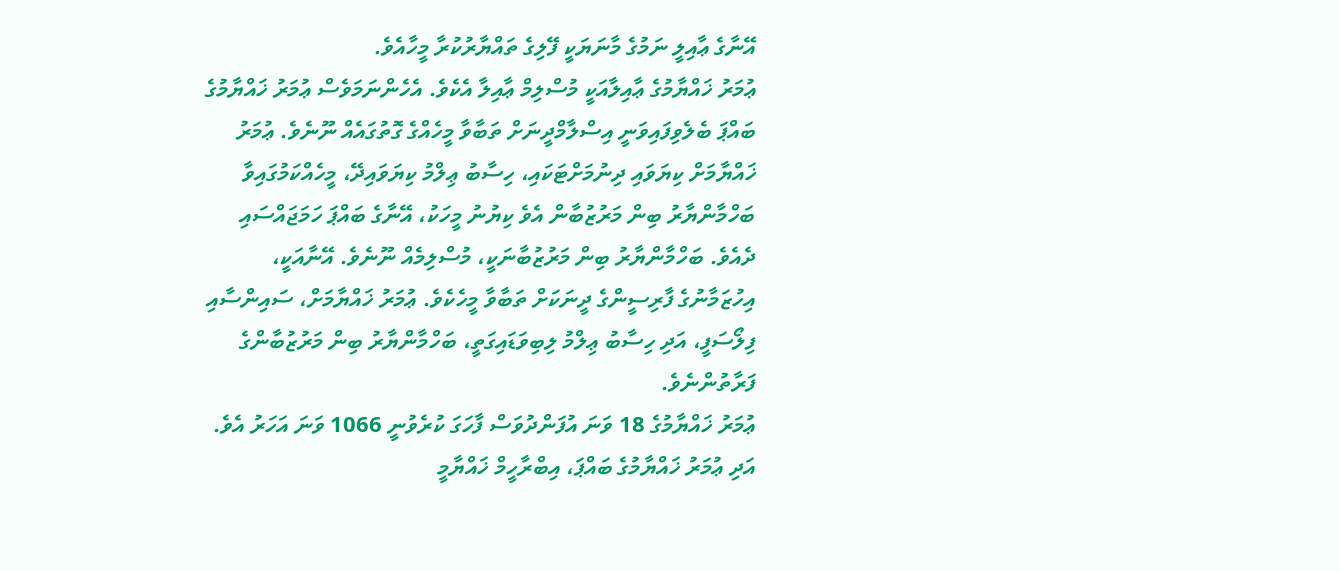އޭނާގެ ޢާއިލީ ނަމުގެ މާނަޔަކީ ފޭލިގެ ތައްޔާރުކުރާ މީހާއެވެ.
ޢުމަރު ޚައްޔާމުގެ ޢާއިލާއަކީ މުސްލިމް ޢާއިލާ އެކެވެ. އެހެންނަމަވެސް ޢުމަރު ޚައްޔާމުގެ ބައްޕަ ބެލެވިފައިވަނީ އިސްލާމްދީނަށް ތަބާވާ މީހެއްގެ ގޮތުގައެއް ނޫނެވެ. ޢުމަރު ޚައްޔާމަށް ކިޔަވައި ދިނުމަށްޓަކައި، ހިސާބު ޢިލްމު ކިޔަވައިދޭ، މީހެއްކަމުގައިވާ ބަހްމާންޔާރު ބިން މަރުޒުބާން އެވެ ކިޔުނު މީހަކު، އޭނާގެ ބައްޕަ ހަމަޖައްސައި ދެއެވެ. ބަހްމާންޔާރު ބިން މަރުޒުބާނަކީ، މުސްލިމެއް ނޫނެވެ. އޭނާއަކީ، އިހުޒަމާނުގެ ފާރިސީންގެ ދީނަކަށް ތަބާވާ މީހެކެވެ. ޢުމަރު ޚައްޔާމަށް، ސައިންސާއި ފިލޯސަފީ، އަދި ހިސާބު ޢިލްމު ލިބިވަޑައިގަތީ، ބަހްމާންޔާރު ބިން މަރުޒުބާންގެ ފަރާތުންނެވެ.
ޢުމަރު ޚައްޔާމުގެ 18 ވަނަ އުފަންދުވަސް ފާހަގަ ކުރެވުނީ 1066 ވަނަ އަހަރު އެވެ. އަދި ޢުމަރު ޚައްޔާމުގެ ބައްޕަ، އިބްރާހީމް ޚައްޔާމީ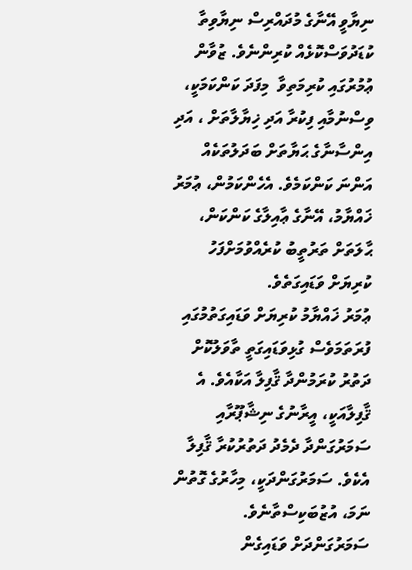ނިޔާވީ އޭނާގެ މުދައްރިސް ނިޔާވިތާ ކުޑަދުވަސްކޮޅެއް ކުރިންނެވެ. ޒުވާން ޢުމުރުގައި ކުރިމަތިވާ  މިފަދަ ކަންކަމަކީ، ވިސްނުމާއި ފިކުރާ އަދި ޚިޔާލާތަށް ، އަދި އިންސާނާގެ ޙަޔާތަށް ބަދަލުތަކެއް އަންނަ ކަންކަމެވެ. އެހެންކަމުން، ޢުމަރު ޚައްޔާމު، އޭނާގެ ޢާއިލާގެ ކަންކަން، ޙާލަތަށް ތަރުތީބު ކުރެއްވުމަށްފަހު ކުރިޔަށް ވަޑައިގަތެވެ.
ޢުމަރު ޚައްޔާމު ކުރިޔަށް ވަޑައިގަތުމުގައި ފުރަތަމަވެސް ގުޅިވަޑައިގަތީ ތާވަލުކޮށް ދަތުރު ކުރަމުންދާ ޤާފިލާ އަކާއެވެ. އެ ޤާފިލާއަކީ، އީރާނުގެ ނިޝާޕޫރާއި ސަމަރުގަންދާ ދެމެދު ދަތުރުކުރާ ޤާފިލާ އެކެވެ. ސަމަރުގަންދަކީ، މިހާރުގެ ގޮތުން ނަމަ، އުޒުބަކިސްތާނެވެ. ސަމަރުގަންދަށް ވަޑައިގެން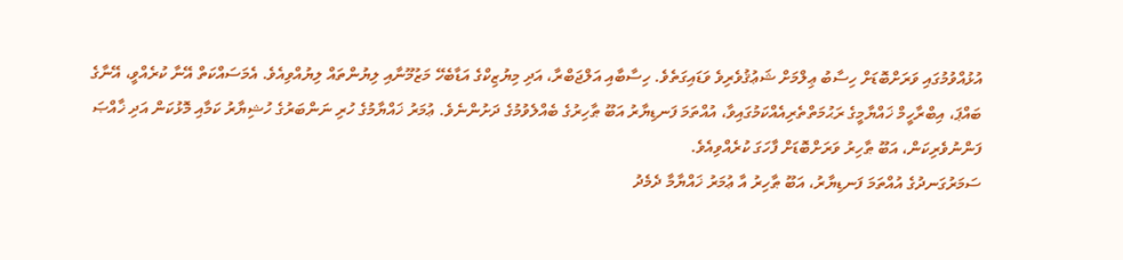އުޅުއްވުމުގައި ވަރަށްބޮޑަށް ހިސާބު ޢިލްމަށް ޝަޢުޤުވެރިވެ ވަޑައިގަތެވެ. ހިސާބާއި އަލްޖަބްރާ، އަދި މިޔުޒިކްގެ އަޑާބެހޭ މަޒުމޫނާއި ލިޔުންތައް ލިޔުއްވިއެވެ. އެމަސައްކަތް އޭނާ ކުރެއްވީ، އޭނާގެ ބައްޕަ، އިބްރާހީމް ޚައްޔާމީގެ ރަޙުމަތްތެރިއެއްކަމުގައިވާ، އުއްތަމަ ފަނޑިޔާރު އަބޫ ޠާހިރުގެ ބެއްލެވުމުގެ ދަށުންނެވެ. ޢުމަރު ޚައްޔާމުގެ ހުރި ނަންބަރުގެ ހުޝިޔާރު ކަމާއި މޮޅުކަން އަދި ޚާއްޞަ ފަންނުވެރިކަން، އަބޫ ޠާހިރު ވަރަށްބޮޑަށް ފާހަގަ ކުރެއްވިއެވެ.
ސަމަރުގަނދުގެ އުއްތަމަ ފަނޑިޔާރު، އަބޫ ޠާހިރު އާ ޢުމަރު ޚައްޔާމާ ދެމެދު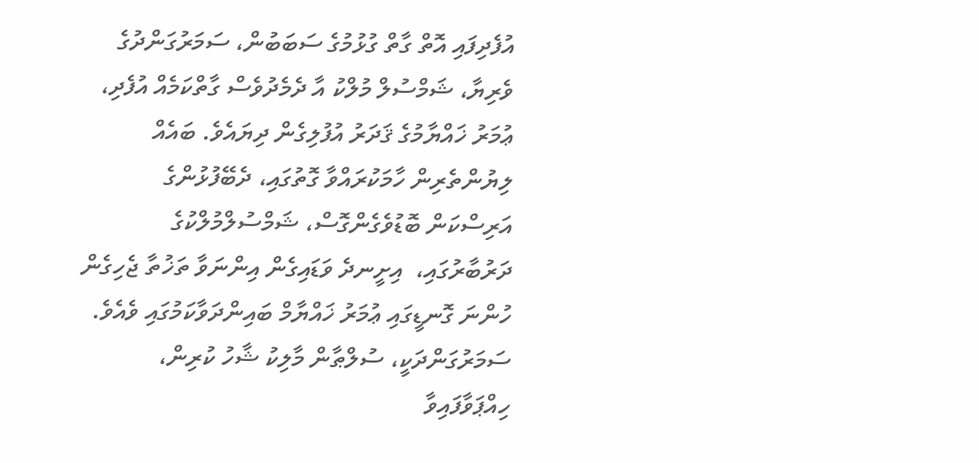އުފެދިފައި އޮތް ގާތް ގުޅުމުގެ ސަބަބުން، ސަމަރުގަންދުގެ ވެރިޔާ، ޝަމްސުލް މުލްކު އާ ދެމެދުވެސް ގާތްކަމެއް އުފެދި، ޢުމަރު ޚައްޔާމުގެ ޤަދަރު އުފުލިގެން ދިޔައެވެ. ބައެއް ލިޔުންތެރިން ހާމަކުރައްވާ ގޮތުގައި، ދެބޭފުޅުންގެ އަރިސްކަން ބޮޑުވެގެންގޮސް، ޝަމްސުލްމުލްކުގެ ދަރުބާރުގައި،  އިށީނދެ ވަޑައިގެން އިންނަވާ ތަޚުތާ ޖެހިގެން ހުންނަ ގޮނޑީގައި ޢުމަރު ޚައްޔާމް ބައިންދަވާކަމުގައި ވެއެވެ.
ސަމަރުގަންދަކީ، ސުލްޠާން މާލިކު ޝާހު ކުރިން، ހިއްޕަވާފައިވާ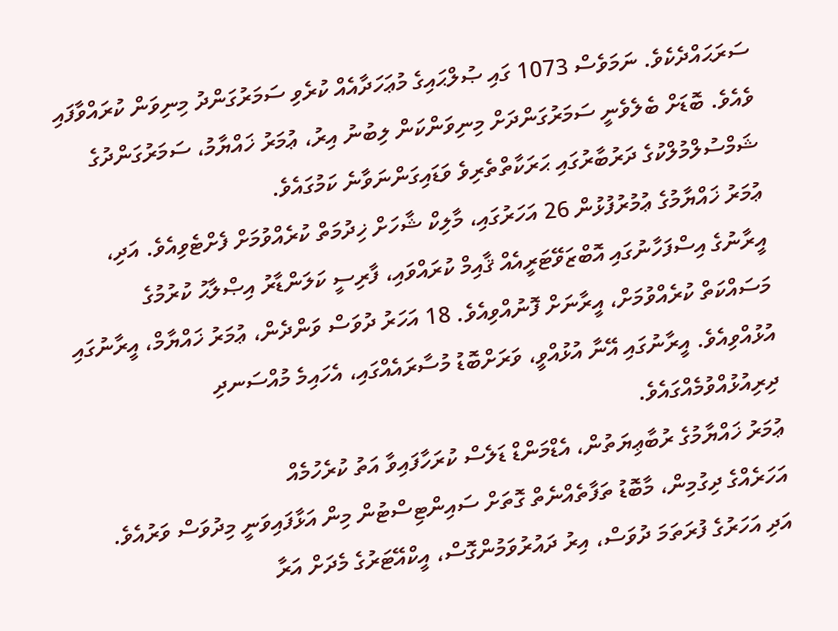ސަރަޙައްދެކެވެ. ނަމަވެސް 1073 ގައި ޞުލްޙައިގެ މުޢަހަދާއެއް ކުރެވި ސަމަރުގަންދު މިނިވަން ކުރައްވާފައި ވެއެވެ. ބޮޑަށް ބެލެވެނީ ސަމަރުގަންދަށް މިނިވަންކަން ލިބުނު އިރު، ޢުމަރު ޚައްޔާމު، ސަމަރުގަންދުގެ ޝަމްސުލްމުލްކުގެ ދަރުބާރުގައި ޙަރަކާތްތެރިވެ ވަޑައިގަންނަވާނެ ކަމުގައެވެ.
ޢުމަރު ޚައްޔާމުގެ ޢުމުރުފުޅުން 26 އަހަރުގައި، މާލިކް ޝާހަށް ޚިދުމަތް ކުރެއްވުމަށް ފެށްޓެވިއެވެ. އަދި، އީރާނުގެ އިސްފަހާނުގައި އޮބްޒަވޭޓަރީއެއް ޤާއިމް ކުރައްވައި، ފާރިސީ ކަލަންޑާރު އިޞްލާޙު ކުރުމުގެ މަސައްކަތް ކުރެއްވުމަށް، އީރާނަށް ފޮނުއްވިއެވެ. 18 އަހަރު ދުވަސް ވަންދެން، ޢުމަރު ޚައްޔާމް، އީރާނުގައި އުޅުއްވިއެވެ. އީރާނުގައި އޭނާ އުޅުއްވީ، ވަރަށްބޮޑު މުސާރައެއްގައި، އެހައިމެ މުއްސަނދި ދިރިއުޅުއްވުމެއްގައެވެ.
ޢުމަރު ޚައްޔާމުގެ ރުބާޢިޔަތުން، އެޑްމަންޑް ޑަލެސް ކުރަހާފައިވާ އަތު ކުރެހުމެއް
އަހަރެއްގެ ދިގުމިން، މާބޮޑު ތަފާތެއްނެތް ގޮތަށް ސައިންޓިސްޓުން މިން އަޅާފައިވަނީ މިދުވަސް ވަރުއެވެ. އަދި އަހަރުގެ ފުރަތަމަ ދުވަސް، އިރު ދައުރުވަމުންގޮސް، އީކްއޭޓަރުގެ މެދަށް އަރާ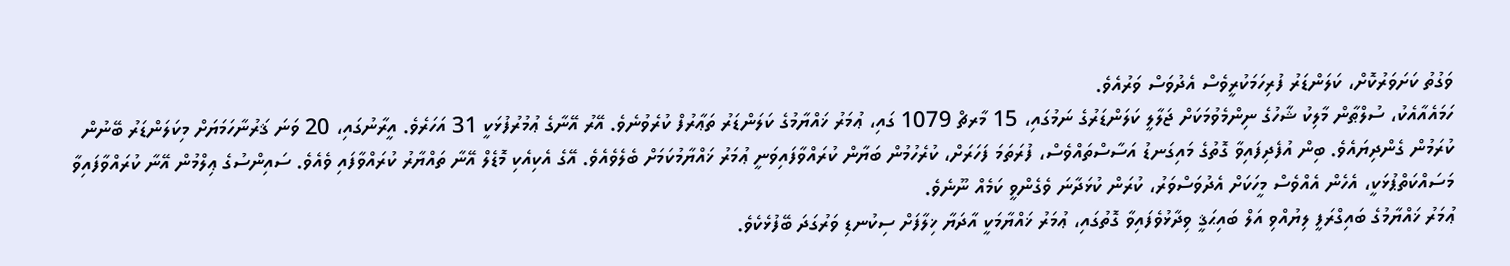ވަގުތު ކަށަވަރުކޮށް، ކަލަންޑަރު ފުރިހަމަކުރީވެސް އެދުވަސް ވަރުއެވެ.
ހަމައެއާއެކު، ސުލްޠާން މާލިކު ޝާހުގެ ނިންމެވުމަކަށް ޖަލާލީ ކަލަންޑަރުގެ ނަމުގައި، 15 މާރޗް 1079 ގައި، ޢުމަރު ޚައްޔާމުގެ ކަލަންޑަރު ތަޢާރުފް ކުރެވުނެވެ. އޭރު އޭނާގެ ޢުމުރުފުޅަކީ 31 އަހަރެވެ. އީރާނުގައި، 20 ވަނަ ޤަރުނާހަމަޔަށް މިކަލަންޑަރު ބޭނުން ކުރަމުން ގެންދިޔައެވެ. ބިން އުފެދިފައިވާ ގޮތުގެ މައިގަނޑު އަސާސްތައްވެސް، ފުރަތަމަ ފަހަރަށް، ކުރެހުމުން ބަޔާން ކުރައްވާފައިވަނީ ޢުމަރު ޚައްޔާމުކަމަށް ބެލެވެއެވެ. އޭގެ އެކިއެކި މޮޑެލް އޭނާ ތައްޔާރު ކުރައްވާފައި ވެއެވެ. ސައިންސުގެ ޢިލްމުން އޭނާ ކުރައްވާފައިވާ މަސައްކަތްޕުޅަކީ، އެހެން އެއްވެސް މީހަކަށް އެދުވަސްވަރު، ކުރަން ކުޅަދާނަ ވެގެންވީ ކަމެއް ނޫނެވެ.
ޢުމަރު ޚައްޔާމުގެ ބައިގްރަފީ ލިޔުއްވި އަލް ބައިޙަޤީ ވިދާޅުވެފައިވާ ގޮތުގައި، ޢުމަރު ޚައްޔާމަކީ އާދަޔާ ޚިލާފަށް ސިކުނޑި ވަރުގަދަ ބޭފުޅެކެވެ.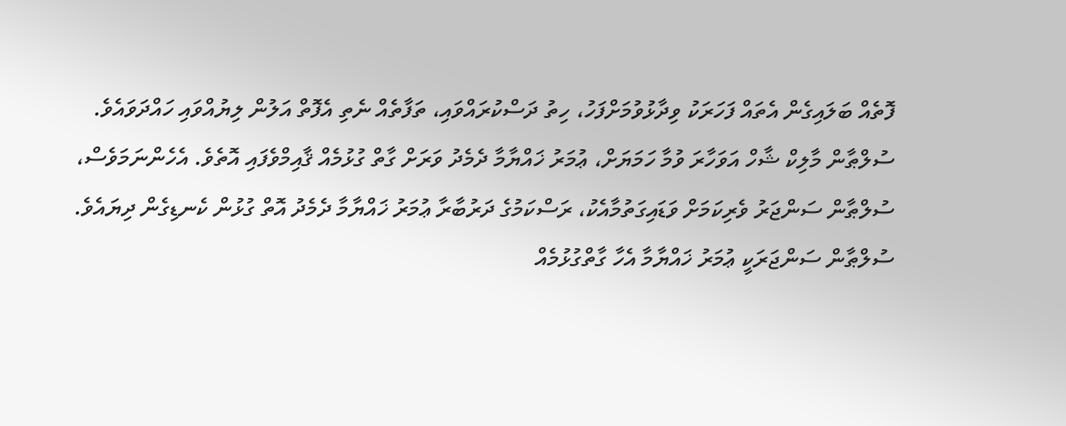ފޮތެއް ބަލައިގެން އެތައް ފަހަރަކު ވިދާޅުވުމަށްފަހު، ހިތު ދަސްކުރައްވައި، ތަފާތެއް ނެތި އެފޮތް އަލުން ލިޔުއްވައި ހައްދަވައެވެ.
ސުލްޠާން މާލިކް ޝާހް އަވަހާރަ ވުމާ ހަމަޔަށް، ޢުމަރު ޚައްޔާމާ ދެމެދު ވަރަށް ގާތް ގުޅުމެއް ޤާއިމްވެފައި އޮތެވެ. އެހެންނަމަވެސް، ސުލްޠާން ސަންޖަރު ވެރިކަމަށް ވަޑައިގަތުމާއެކު، ރަސްކަމުގެ ދަރުބާރާ ޢުމަރު ޚައްޔާމާ ދެމެދު އޮތް ގުޅުން ކެނޑިގެން ދިޔައެވެ.
ސުލްޠާން ސަންޖަރަކީ ޢުމަރު ޚައްޔާމާ އެހާ ގާތްގުޅުމެއް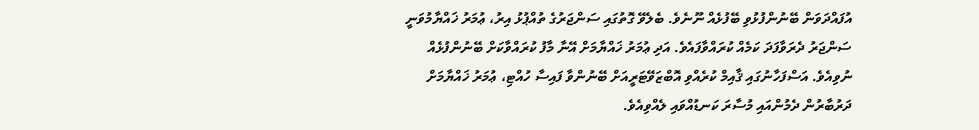އުފައްދަވަން ބޭނުންފުޅުވި ބޭފުޅެއް ނޫނެވެ. ބެލެވޭ ގޮތުގައި ސަންޖަރުގެ ތުއްޕުޅު އިރު، ޢުމަރު ޚައްޔާމުވަނީ ސަންޖަރު ދެރަވާފަދަ ކަމެއް ކުރައްވާފައެވެ. އަދި ޢުމަރު ޚައްޔާމަށް އޭނާ މާފު ކުރައްވާކަށް ބޭނުންފުޅެއް ނުވިއެވެ. އަސްފަހާނުގައި ޤާއިމް ކުރެއްވި އޮބްޒަވޭޓަރީއަށް ބޭނުންވާ ފައިސާ ހުއްޓި، ޢުމަރު ޚައްޔާމަށް ދަރުބާރުން ދެމުންއައި މުސާރަ ކަނޑުއްވައި ލެއްވިއެވެ.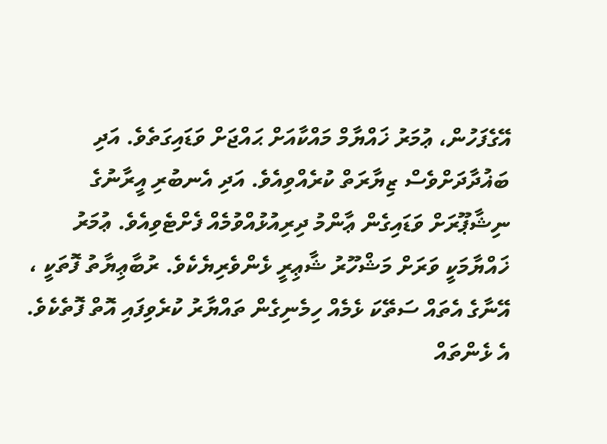އޭގެފަހުން، ޢުމަރު ޚައްޔާމް މައްކާއަށް ޙައްޖަށް ވަޑައިގަތެވެ. އަދި ބަޣުދާދަށްވެސް ޒިޔާރަތް ކުރެއްވިއެވެ. އަދި އެނބުރި އީރާނުގެ ނިޝާޕޫރަށް ވަޑައިގެން ޢާންމު ދިރިއުޅުއްވުމެއް ފެށްޓެވިއެވެ. ޢުމަރު ޚައްޔާމަކީ ވަރަށް މަޝްހޫރު ޝާޢިރީ ޅެންވެރިޔެކެވެ. ރުބާޢިޔާތު ފޮތަކީ ، އޭނާގެ އެތައް ސަތޭކަ ޅެމެއް ހިމެނިގެން ތައްޔާރު ކުރެވިފައި އޮތް ފޮތެކެވެ. އެ ޅެންތައް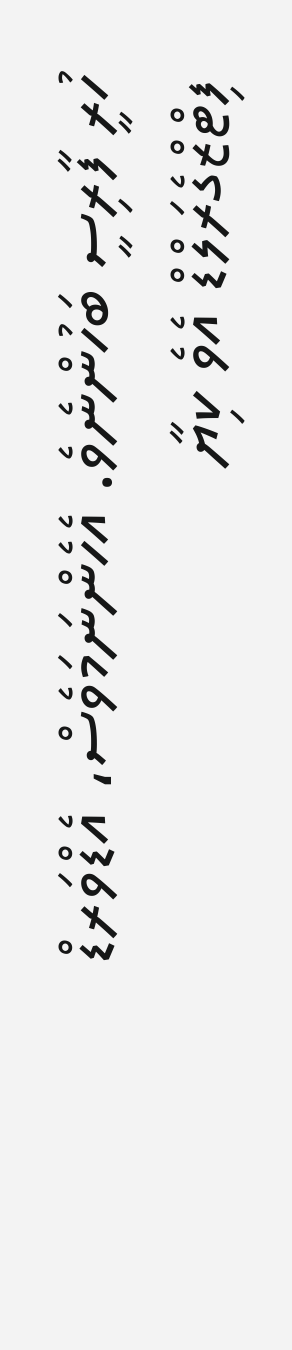ހުރީ ފާރިސީ ބަހުންނެވެ. އެހެންނަމަވެސް، އެޑްވަރޑް ފިޓްޒްގެރަލްޑް އެވެ ކިޔާ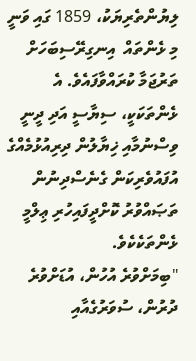ލިޔުންތެރިޔަކު، 1859 ގައި ވަނީ މި ޅެންތައް  އިނގިރޭސިބަހަށް ތަރުޖަމާ ކުރައްވާފައެވެ. އެ ޅެންތަކަކީ، ސިޔާސީ އަދި ދީނީ ވިސްނުމާއި ޚިޔާލުން ދިރިއުޅުމެއްގެ އުފައުވެރިކަން ގެނެސްދިނުން ތަޞައްވުރު ކޮށްދީފައިހުރި ޢިލްމީ ޅެންތަކެކެވެ.
"ބިމަށްވުރެ އުހުން، އުޑަށްވުރެ ދުރުން، ސުވަރުގެއާއި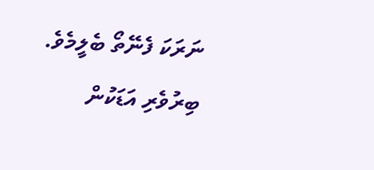ނަރަކަ ފެނޭތޯ ބެލީމެވެ. ބިރުވެރި އަޑަކުން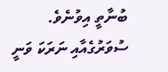ބުނާތީ އިވުނެވެ. ސުވަރުގެއާއި ނަރަކަ ވަނީ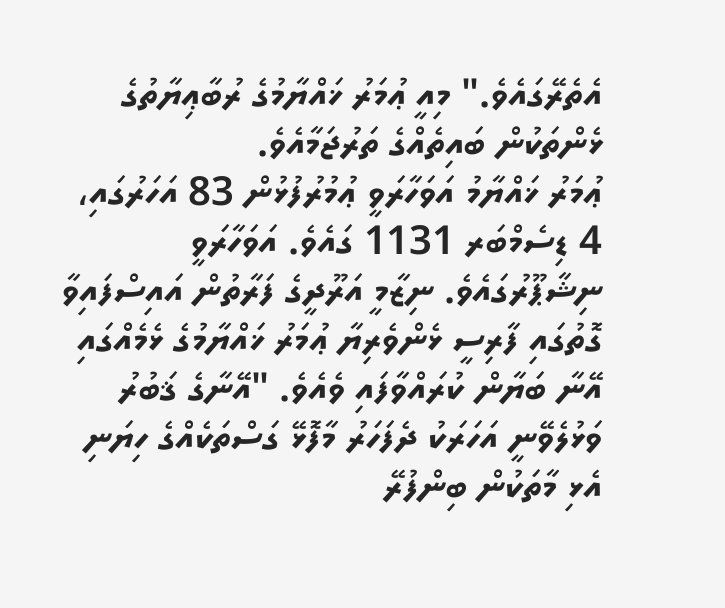އެތެރޭގައެވެ." މިއީ ޢުމަރު ޚައްޔާމުގެ ރުބާޢިޔާތުގެ ޅެންތަކުން ބައިތެއްގެ ތަރުޖަމާއެވެ.
ޢުމަރު ޚައްޔާމު އަވަހާރަވީ ޢުމުރުފުޅުން 83 އަހަރުގައި، 4 ޑިސެމްބަރ 1131 ގައެވެ. އަވަހާރަވީ ނިޝާޕޫރުގައެވެ. ނިޒާމީ އަރޫދީގެ ފަރާތުން އައިސްފައިވާ ގޮތުގައި ފާރިސީ ޅެންވެރިޔާ ޢުމަރު ޚައްޔާމުގެ ޅެމެއްގައި އޭނާ ބަޔާން ކުރައްވާފައި ވެއެވެ. "އޭނާގެ ޤަބުރު ވަޅުލެވޭނީ އަހަރަކު ދެފަހަރު މާފޮޅޭ ގަސްތަކެއްގެ ހިޔަނި އެޅި މާތަކުން ބިންފުރޭ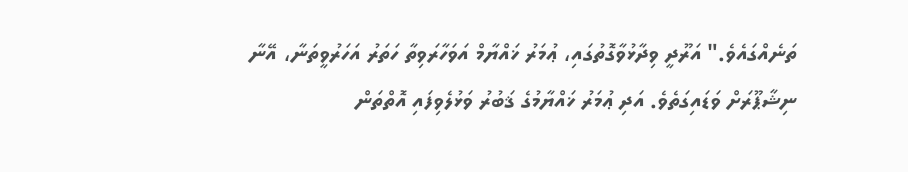ތަނެއްގައެވެ." އަރޫދީ ވިދާޅުވާގޮތުގައި، ޢުމަރު ޚައްޔާމް އަވަހާރަވިތާ ހަތަރު އަހަރުވީތަނާ، އޭނާ ނިޝާޕޫރަށް ވަޑައިގަތެވެ. އަދި ޢުމަރު ޚައްޔާމުގެ ޤަބުރު ވަޅުލެވިފައި އޮތްތަން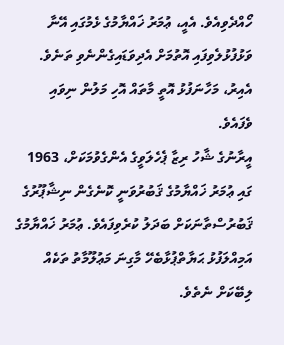ހޯއްދެވިއެވެ. އެއީ، ޢުމަރު ޚައްޔާމުގެ ޅެމުގައި އޭނާ ވަޅުފުޅުލެވިފައި އޮތުމަށް އެދިވަޑައިގެންނެވި ތަނެވެ. އެއިރު، މަހާނަފުޅު އޮތީ މާތައް އޮހި މަލުން ނިވައި ވެފައެވެ.
އީރާނުގެ ޝާހު ރިޒާ ޕެހެލަވީގެ އެންގެވުމަކަށް، 1963 ގައި ޢުމަރު ޚައްޔާމުގެ ޤަބުރުވަނީ ކޮނެގެން ނިޝާޕޫރުގެ ޤަބުރުސްތާނަކަށް ބަދަލު ކުރެވިފައެވެ. ޢުމަރު ޚައްޔާމުގެ އަމިއްލަފުޅު ޙަޔާތްޕުޅާބެހޭ މާގިނަ މަޢުލޫމާތު ތަކެއް ލިބޭކަށް ނެތެވެ.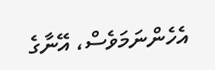އެހެންނަމަވެސް، އޭނާގެ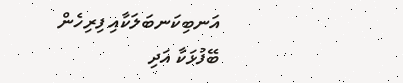އަނބިކަނބަލަކާއި ފިރިހެން ބޭފުޅަކާ އަދި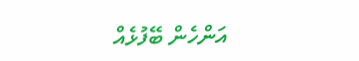އަންހެން ބޭފުޅެއް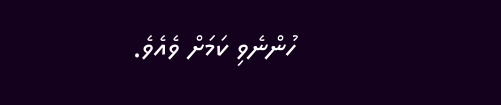ހުންނެވި ކަމަށް ވެއެވެ.